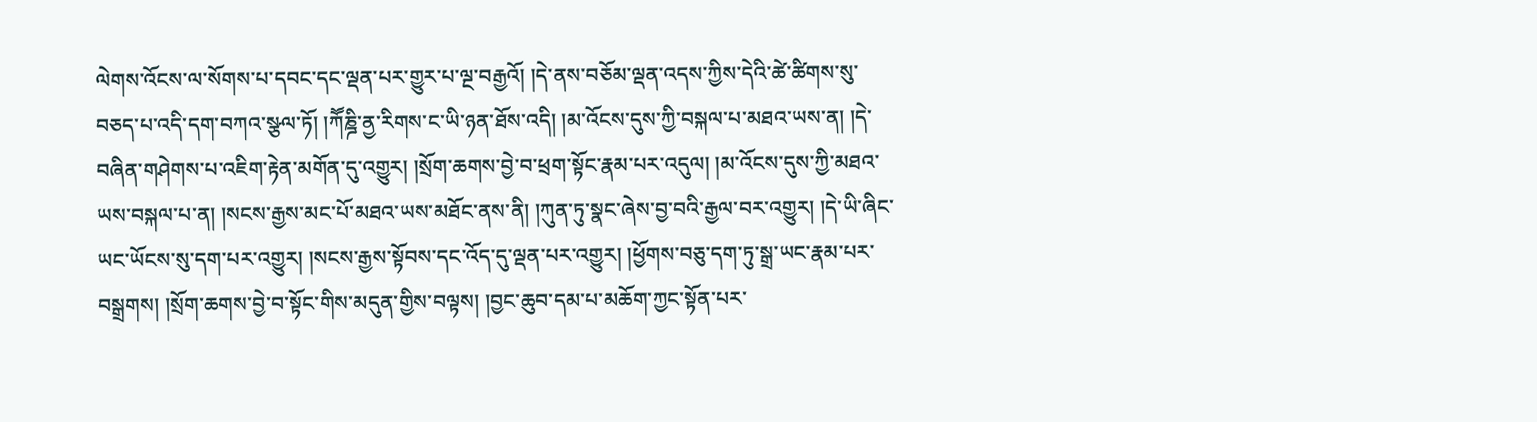ལེགས་འོངས་ལ་སོགས་པ་དབང་དང་ལྡན་པར་གྱུར་པ་ལྔ་བརྒྱའོ། །དེ་ནས་བཅོམ་ལྡན་འདས་ཀྱིས་དེའི་ཚེ་ཚིགས་སུ་བཅད་པ་འདི་དག་བཀའ་སྩལ་ཏོ། །ཀཽཎྜི་ནྱ་རིགས་ང་ཡི་ཉན་ཐོས་འདི། །མ་འོངས་དུས་ཀྱི་བསྐལ་པ་མཐའ་ཡས་ན། །དེ་བཞིན་གཤེགས་པ་འཇིག་རྟེན་མགོན་དུ་འགྱུར། །སྲོག་ཆགས་བྱེ་བ་ཕྲག་སྟོང་རྣམ་པར་འདུལ། །མ་འོངས་དུས་ཀྱི་མཐའ་ཡས་བསྐལ་པ་ན། །སངས་རྒྱས་མང་པོ་མཐའ་ཡས་མཐོང་ནས་ནི། །ཀུན་ཏུ་སྣང་ཞེས་བྱ་བའི་རྒྱལ་བར་འགྱུར། །དེ་ཡི་ཞིང་ཡང་ཡོངས་སུ་དག་པར་འགྱུར། །སངས་རྒྱས་སྟོབས་དང་འོད་དུ་ལྡན་པར་འགྱུར། །ཕྱོགས་བཅུ་དག་ཏུ་སྒྲ་ཡང་རྣམ་པར་བསྒྲགས། །སྲོག་ཆགས་བྱེ་བ་སྟོང་གིས་མདུན་གྱིས་བལྟས། །བྱང་ཆུབ་དམ་པ་མཆོག་ཀྱང་སྟོན་པར་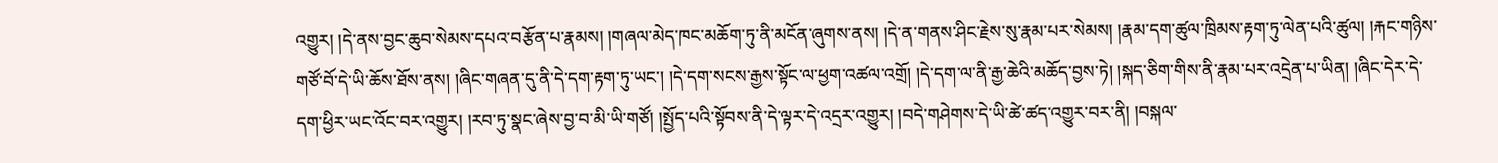འགྱུར། །དེ་ནས་བྱང་ཆུབ་སེམས་དཔའ་བརྩོན་པ་རྣམས། །གཞལ་མེད་ཁང་མཆོག་ཏུ་ནི་མངོན་ཞུགས་ནས། །དེ་ན་གནས་ཤིང་རྗེས་སུ་རྣམ་པར་སེམས། །རྣམ་དག་ཚུལ་ཁྲིམས་རྟག་ཏུ་ལེན་པའི་ཚུལ། །རྐང་གཉིས་གཙོ་བོ་དེ་ཡི་ཆོས་ཐོས་ནས། །ཞིང་གཞན་དུ་ནི་དེ་དག་རྟག་ཏུ་ཡང་། །དེ་དག་སངས་རྒྱས་སྟོང་ལ་ཕྱག་འཚལ་འགྲོ། །དེ་དག་ལ་ནི་རྒྱ་ཆེའི་མཆོད་བྱས་ཏེ། །སྐད་ཅིག་གིས་ནི་རྣམ་པར་འདྲེན་པ་ཡིན། །ཞིང་དེར་དེ་དག་ཕྱིར་ཡང་འོང་བར་འགྱུར། །རབ་ཏུ་སྣང་ཞེས་བྱ་བ་མི་ཡི་གཙོ། །སྤྱོད་པའི་སྟོབས་ནི་དེ་ལྟར་དེ་འདྲར་འགྱུར། །བདེ་གཤེགས་དེ་ཡི་ཚེ་ཚད་འགྱུར་བར་ནི། །བསྐལ་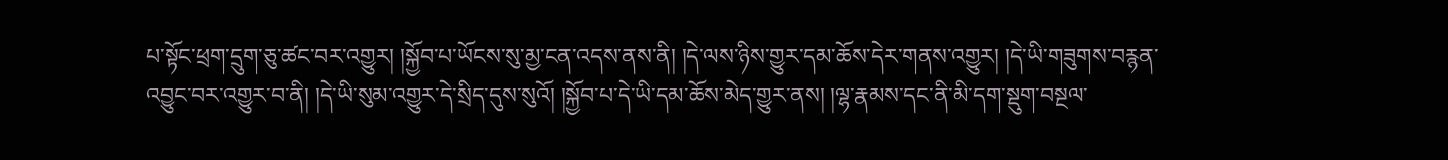པ་སྟོང་ཕྲག་དྲུག་ཅུ་ཚང་བར་འགྱུར། །སྐྱོབ་པ་ཡོངས་སུ་མྱ་ངན་འདས་ནས་ནི། །དེ་ལས་ཉིས་གྱུར་དམ་ཆོས་དེར་གནས་འགྱུར། །དེ་ཡི་གཟུགས་བརྙན་འབྱུང་བར་འགྱུར་བ་ནི། །དེ་ཡི་སུམ་འགྱུར་དེ་སྲིད་དུས་སུའོ། །སྐྱོབ་པ་དེ་ཡི་དམ་ཆོས་མེད་གྱུར་ནས། །ལྷ་རྣམས་དང་ནི་མི་དག་སྡུག་བསྔལ་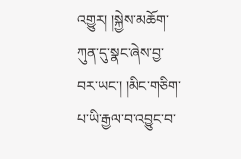འགྱུར། །སྐྱེས་མཆོག་ཀུན་དུ་སྣང་ཞེས་བྱ་བར་ཡང་། །མིང་གཅིག་པ་ཡི་རྒྱལ་བ་འབྱུང་བ་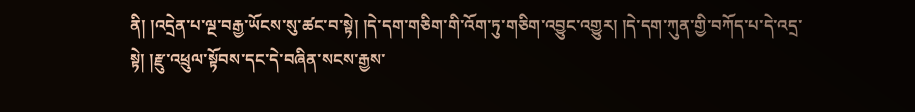ནི། །འདྲེན་པ་ལྔ་བརྒྱ་ཡོངས་སུ་ཚང་བ་སྟེ། །དེ་དག་གཅིག་གི་འོག་ཏུ་གཅིག་འབྱུང་འགྱུར། །དེ་དག་ཀུན་གྱི་བཀོད་པ་དེ་འདྲ་སྟེ། །རྫུ་འཕྲུལ་སྟོབས་དང་དེ་བཞིན་སངས་རྒྱས་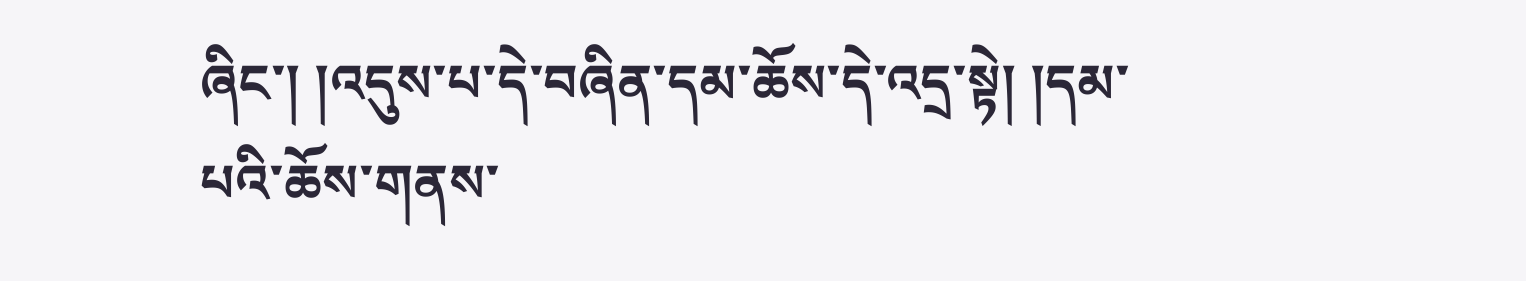ཞིང་། །འདུས་པ་དེ་བཞིན་དམ་ཆོས་དེ་འདྲ་སྟེ། །དམ་པའི་ཆོས་གནས་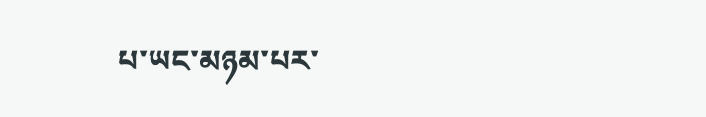པ་ཡང་མཉམ་པར་